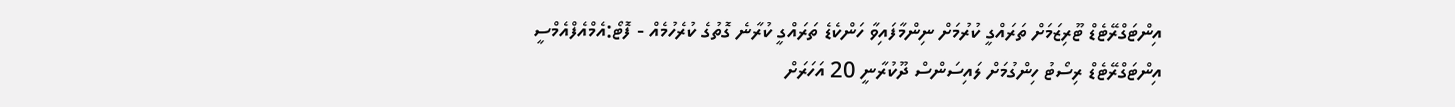އިންޓަގްރޭޓެޑް ޓޫރިޒަމަށް ތަރައްގީ ކުރުމަށް ނިންމާފައިވާ ހަންކެޑެ ތަރައްގީ ކުރާނެ ގޮތުގެ ކުރެހުމެއް - ފޮޓޯ:އެމްއެފްއެމްސީ
އިންޓަގްރޭޓެޑް ރިސޯޓު ހިންގުމަށް ލައިސަންސް ދޫކުރާނީ 20 އަހަރަށް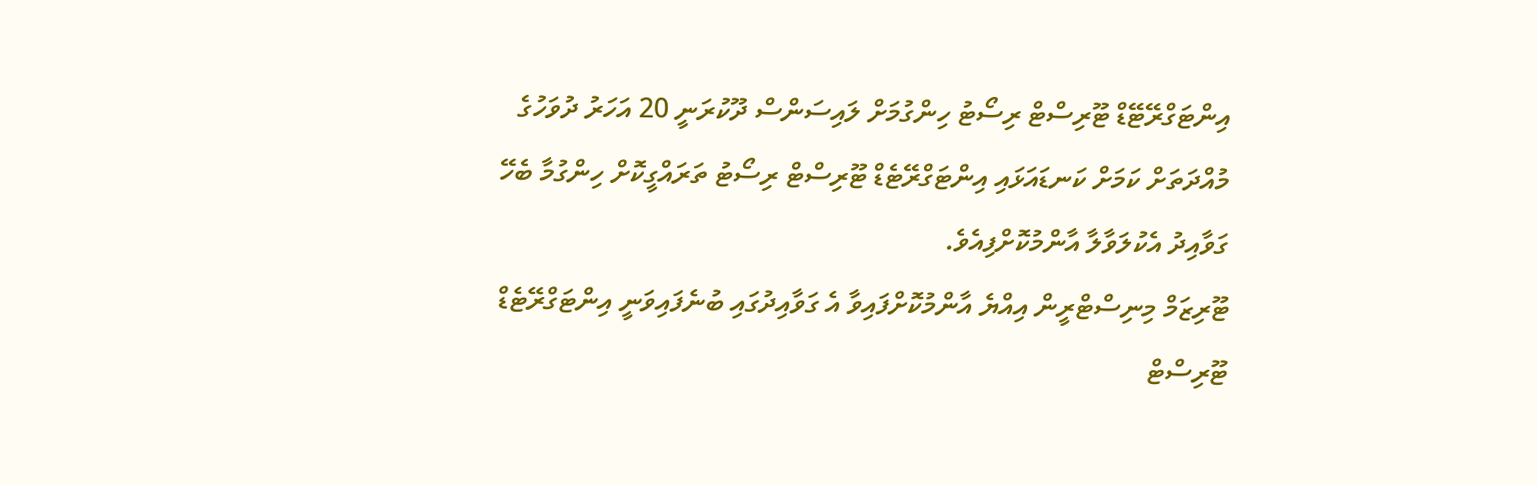އިންޓަގްރޭޓޭޑް ޓޫރިސްޓް ރިސޯޓު ހިންގުމަށް ލައިސަންސް ދޫކުރަނީ 20 އަހަރު ދުވަހުގެ މުއްދަތަށް ކަމަށް ކަނޑައަޅައި އިންޓަގްރޭޓެޑް ޓޫރިސްޓް ރިސޯޓު ތަރައްގީކޮށް ހިންގުމާ ބެހޭ ގަވާއިދު އެކުލަވާލާ އާންމުކޮށްފިއެވެ.
ޓޫރިޒަމް މިނިސްޓްރީން އިއްޔެ އާންމުކޮށްފައިވާ އެ ގަވާއިދުގައި ބުނެފައިވަނީ އިންޓަގްރޭޓެޑް ޓޫރިސްޓް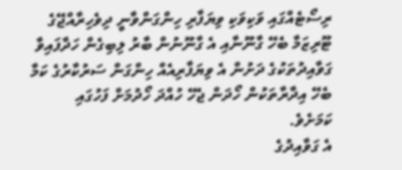ރިސޯޓެއްގައި ވަކިވަކި ވިޔަފާރި ހިންގަންވާނީ ދިވެހިރާއްޖޭގެ ޓޫރިޒަމާ ބެހޭ ގާނޫނާއި އެ ގާނޫނުން ބާރު ލިބިގެން ހަދާފައިވާ ގަވާއިދުތަކުގެ ދަށުން އެ ވިޔަފާރިއެއް ހިންގަން ސަރުކާރުގެ ކަމާ ބެހޭ އިދާރާތަކުން ހޯދަން ޖެހޭ ހުއްދަ ހޯދުމަށް ފަހުގައި ކަމަށެވެ.
އެ ގަވާއިދުގެ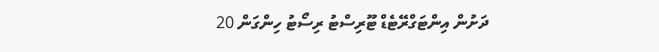ދަށުން އިންޓަގްރޭޓެޑް ޓޫރިސްޓު ރިސޯޓު ހިންގަން 20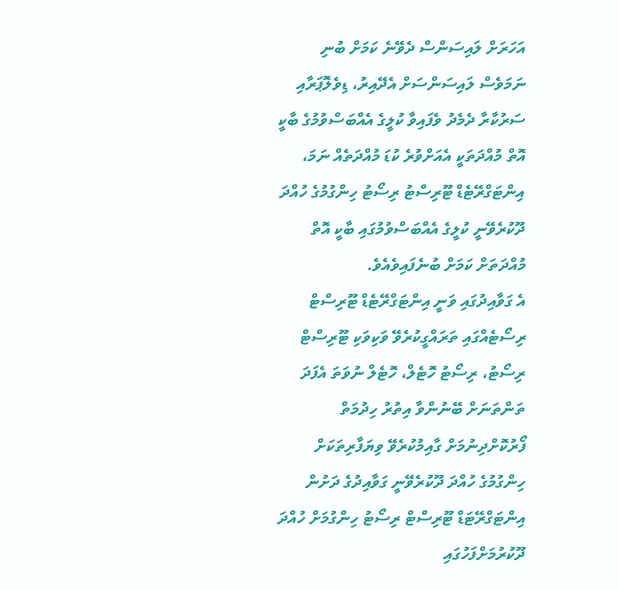އަހަރަށް ލައިސަންސް ދެވޭނެ ކަމަށް ބުނި ނަމަވެސް ލައިސަންސަށް އެދޭއިރު، ޑިވެލޮޕަރާއި ސަރުކާރާ ދެމެދު ވެފައިވާ ކުލީގެ އެއްބަސްވުމުގެ ބާކީ އޮތް މުއްދަތަކީ އެއަށްވުރެ ކުޑަ މުއްދަތެއް ނަމަ، އިންޓަގްރޭޓެޑް ޓޫރިސްޓު ރިސޯޓު ހިންގުމުގެ ހުއްދަ ދޫކުރެވޭނީ ކުލީގެ އެއްބަސްވުމުގައި ބާކީ އޮތް މުއްދަތަށް ކަމަށް ބުނެފައިވެއެވެ.
އެ ގަވާއިދުގައި ވަނީ އިންޓަގްރޭޓެޑް ޓޫރިސްޓް ރިސޯޓެއްގައި ތަރައްގީކުރެވޭ ވަކިވަކި ޓޫރިސްޓް ރިސޯޓު، ރިސޯޓު ހޮޓެލް، ހޮޓެލް ނުވަތަ އެފަދަ ތަންތަނަށް ބޭނުންވާ އިތުރު ހިދުމަތް ފޯރުކޮށްދިނުމަށް ގާއިމުކުރެވޭ ވިޔަފާރިތަކަށް ހިންގުމުގެ ހުއްދަ ދޫކުރެވޭނީ ގަވާއިދުގެ ދަށުން އިންޓަގްރޭޓަޑް ޓޫރިސްޓް ރިސޯޓު ހިންގުމަށް ހުއްދަ ދޫކުރުމަށްފަހުގައި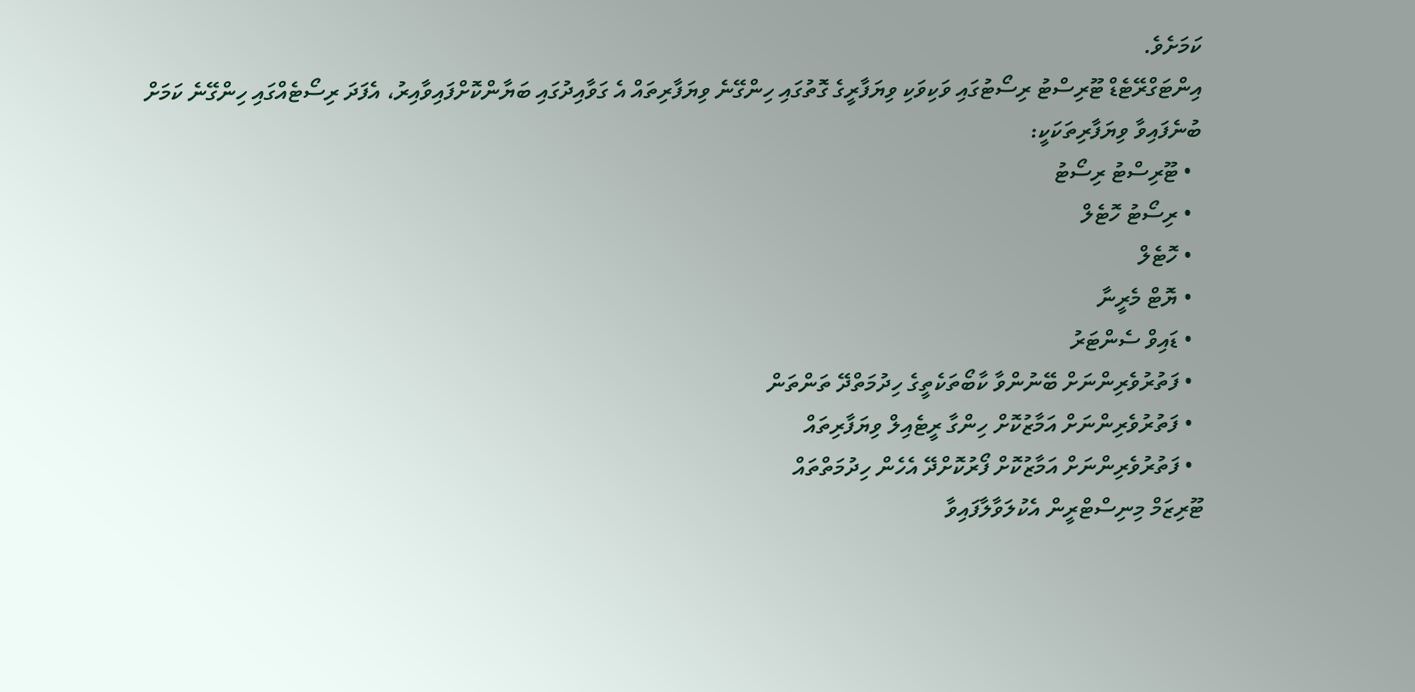ކަމަށެވެ.
އިންޓަގްރޭޓެޑް ޓޫރިސްޓު ރިސޯޓުގައި ވަކިވަކި ވިޔަފާރީގެ ގޮތުގައި ހިންގޭނެ ވިޔަފާރިތައް އެ ގަވާއިދުގައި ބަޔާންކޮށްފައިވާއިރު، އެފަދަ ރިސޯޓެއްގައި ހިންގޭނެ ކަމަށް ބުނެފައިވާ ވިޔަފާރިތަކަކީ:
  • ޓޫރިސްޓު ރިސޯޓު
  • ރިސޯޓު ހޮޓެލް
  • ހޮޓެލް
  • ޔޮޓް މެރީނާ
  • ޑައިވް ސެންޓަރު
  • ފަތުރުވެރިންނަށް ބޭނުންވާ ކާބޯތަކެތީގެ ހިދުމަތްދޭ ތަންތަން
  • ފަތުރުވެރިންނަށް އަމާޒުކޮށް ހިންގާ ރީޓެއިލް ވިޔަފާރިތައް
  • ފަތުރުވެރިންނަށް އަމާޒުކޮށް ފޯރުކޮށްދޭ އެހެން ހިދުމަތްތައް
ޓޫރިޒަމް މިނިސްޓްރީން އެކުލަވާލާފައިވާ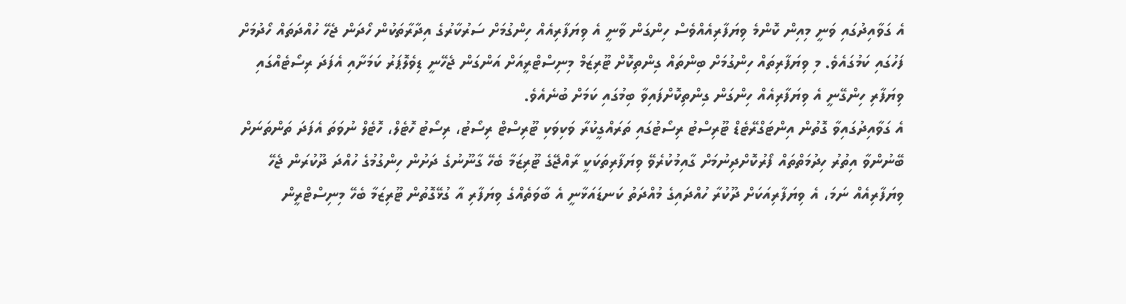އެ ގަވާއިދުގައި ވަނީ މިއިން ކޮންމެ ވިޔަފާރިއެއްވެސް ހިންގަން ވާނީ އެ ވިޔަފާރިއެއް ހިންގުމަށް ސަރުކާރުގެ އިދާރާތަކުން ހޯދަން ޖެހޭ ހުއްދަތައް ހޯދުމަށް ފަހުގައި ކަމުގައެވެ. މި ވިޔަފާރިތައް ހިންގުމަށް ބިންތައް ގިންތިކޮށް ޓޫރިޒަމް މިނިސްޓްރީއަށް އަންގަން ޖެހޭނީ ޑިވެލޮޕަރު ކަމަށާއި އެފަދަ ރިސޯޓެއްގައި ވިޔަފާރި ހިންގޭނީ އެ ވިޔަފާރިއެއް ހިންގަން ގިންތިކޮށްފައިވާ ބިމުގައި ކަމަށް ބުނެއެވެ.
އެ ގަވާއިދުގައިވާ ގޮތުން އިންޓަގްރޭޓެޑް ޓޫރިސްޓު ރިސޯޓުގައި ތަރައްގީކުރާ ވަކިވަކި ޓޫރިސްޓް ރިސޯޓު، ރިސޯޓު ހޮޓެލް، ހޮޓެލް ނުވަތަ އެފަދަ ތަންތަނަށް ބޭނުންވާ އިތުރު ހިދުމަތްތައް ފޯރުކޮށްދިނުމަށް ގާއިމުކުރެވޭ ވިޔަފާރިތަކަކީ ރާއްޖޭގެ ޓޫރިޒަމާ ބެހޭ ގާނޫނުގެ ދަށުން ހިންގުމުގެ ހުއްދަ ދޫކުރަން ޖެހޭ ވިޔަފާރިއެއް ނަމަ، އެ ވިޔަފާރިއަކަށް ދޫކުރާ ހުއްދައިގެ މުއްދަތު ކަނޑައަޅާނީ އެ ބާވަތެއްގެ ވިޔަފާރި އާ ގުޅޭގޮތުން ޓޫރިޒަމާ ބެހޭ މިނިސްޓްރީން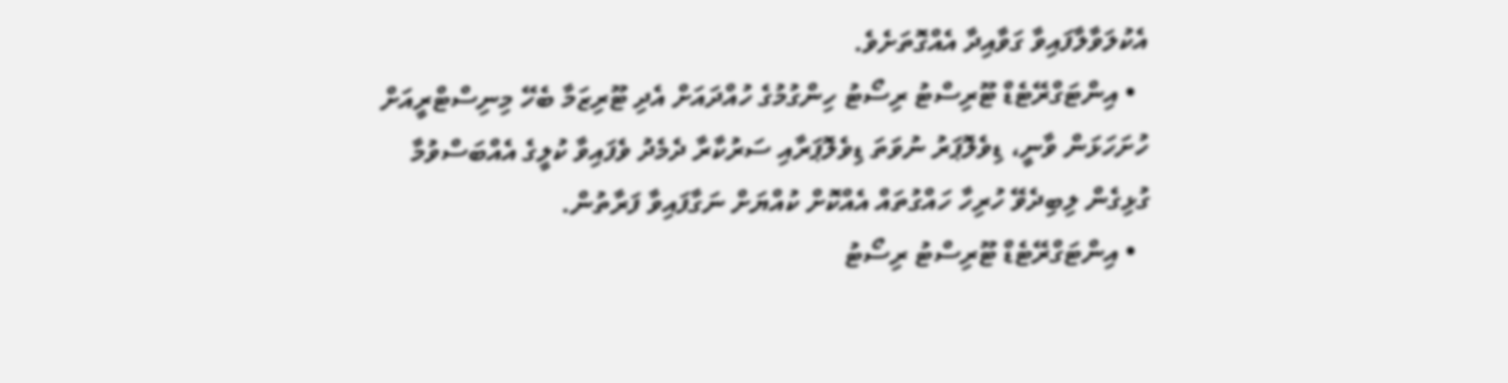އެކުލަވާލާފައިވާ ގަވާއިދާ އެއްގޮތަށެވެ.
  • އިންޓަގްރޭޓެޑް ޓޫރިސްޓު ރިސޯޓު ހިންގުމުގެ ހުއްދައަށް އެދި ޓޫރިޒަމާ ބެހޭ މިނިސްޓްރީއަށް ހުށަހަޅަން ވާނީ، ޑިވެލޮޕަރު ނުވަތަ ޑިވެލޮޕަރާއި ސަރުކާރާ ދެމެދު ވެފައިވާ ކުލީގެ އެއްބަސްވުމާ ގުޅިގެން ލިބިދެވޭ ހުރިހާ ހައްގުތައް އެއްކޮށް ކުއްޔަށް ނަގާފައިވާ ފަރާތުން.
  • އިންޓަގްރޭޓެޑް ޓޫރިސްޓު ރިސޯޓު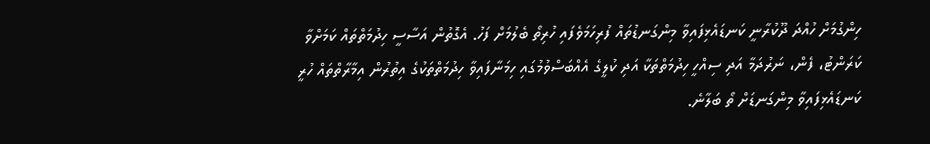ހިންގުމަށް ހުއްދަ ދޫކުރާނީ ކަނޑައެޅިފައިވާ މިންގަނޑުތައް ފުރިހަމަވެފައި ހުރިތޯ ބެލުމަށް ފަހު. އެގޮތުން އަސާސީ ހިދުމަތްތައް ކަމަށްވާ ކަރަންޓު، ފެން، ނަރުދަމާ އަދި ސިއްހީ ހިދުމަތްތަކާ އަދި ކުލީގެ އެއްބަސްވުމުގައި ހިމަނާފައިވާ ހިދުމަތްތަކުގެ އިތުރުން އިމާރާތްތައް ހުރީ ކަނޑައެޅިފައިވާ މިންގަނޑަށް ތޯ ބަލާނެ.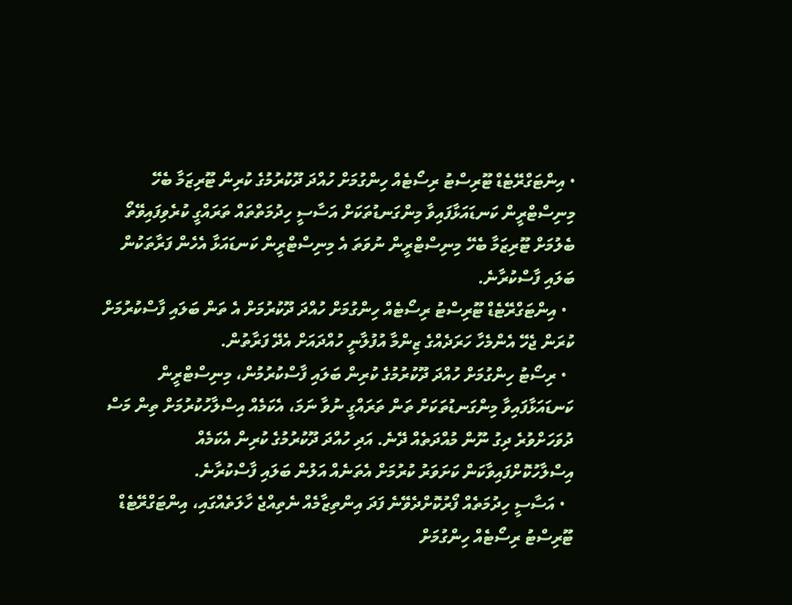• އިންޓަގްރޭޓެޑް ޓޫރިސްޓު ރިސޯޓެއް ހިންގުމަށް ހުއްދަ ދޫކުރުމުގެ ކުރިން ޓޫރިޒަމާ ބެހޭ މިނިސްޓްރީން ކަނޑައަޅާފައިވާ މިންގަނޑުތަކަށް އަސާސީ ހިދުމަތްތައް ތަރައްގީ ކުރެވިފައިވޭތޯ ބެލުމަށް ޓޫރިޒަމާ ބެހޭ މިނިސްޓްރީން ނުވަތަ އެ މިނިސްޓްރީން ކަނޑައަޅާ އެހެން ފަރާތަކުން ބަލައި ފާސްކުރާނެ.
  • އިންޓަގްރޭޓެޑް ޓޫރިސްޓު ރިސޯޓެއް ހިންގުމަށް ހުއްދަ ދޫކުރުމަށް އެ ތަން ބަލައި ފާސްކުރުމަށް ކުރަން ޖެހޭ އެންމެހާ ހަރަދެއްގެ ޒިންމާ އުފުލާނީ ހުއްދައަށް އެދޭ ފަރާތުން.
  • ރިސޯޓު ހިންގުމަށް ހުއްދަ ދޫކުރުމުގެ ކުރިން ބަލައި ފާސްކުރުމުން، މިނިސްޓްރީން ކަނޑައަޅާފައިވާ މިންގަނޑުތަކަށް ތަން ތަރައްގީ ނުވާ ނަމަ، އެކަމެއް އިސްލާހުކުރުމަށް ތިން މަސް ދުވަހަށްވުރެ ދިގު ނޫން މުއްދަތެއް ދޭނެ. އަދި ހުއްދަ ދޫކުރުމުގެ ކުރިން އެކަމެއް އިސްލާހުކޮށްފައިވާކަން ކަށަވަރު ކުރުމަށް އެތަނެއް އަލުން ބަލައި ފާސްކުރާނެ.
  • އަސާސީ ހިދުމަތެއް ފޯރުކޮށްދެވޭނެ ފަދަ އިންތިޒާމެއް ނެތިއްޖެ ހާލަތެއްގައި، އިންޓަގްރޭޓެޑް ޓޫރިސްޓު ރިސޯޓެއް ހިންގުމަށް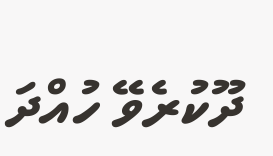ދޫކުރެވޭ ހުއްދަ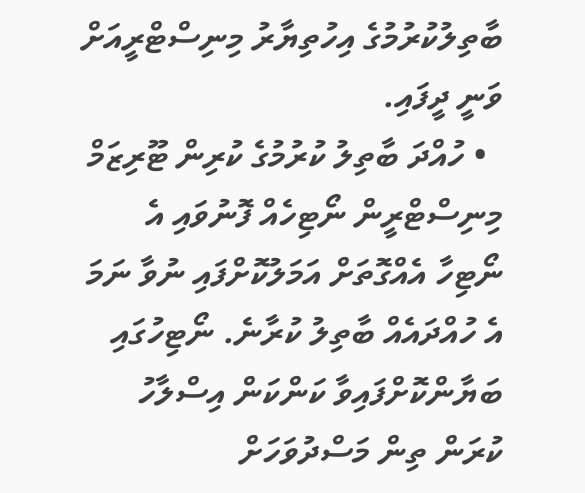ބާތިލުކުރުމުގެ އިހުތިޔާރު މިނިސްޓްރީއަށް ވަނީ ދީފައި.
  • ހުއްދަ ބާތިލު ކުރުމުގެ ކުރިން ޓޫރިޒަމް މިނިސްޓްރީން ނޯޓިހެއް ފޮނުވައި އެ ނޯޓިހާ އެއްގޮތަށް އަމަލުކޮށްފައި ނުވާ ނަމަ އެ ހުއްދައެއް ބާތިލު ކުރާނެ. ނޯޓިހުގައި ބަޔާންކޮށްފައިވާ ކަންކަން އިސްލާހު ކުރަން ތިން މަސްދުވަހަށް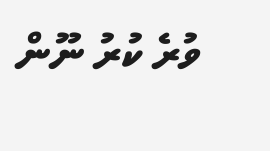ވުރެ ކުރު ނޫން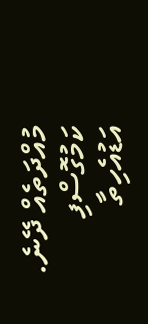މުއްދަތެއް ދޭނެ.
ކަމުގޮސްފި
އަޑުއެހިތާ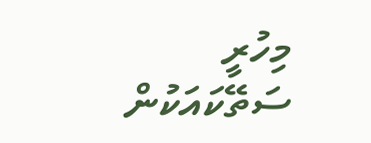މިހުރީ
ސަތޭކައަކުން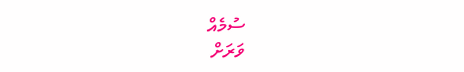ސުމެއް
ވަރަށް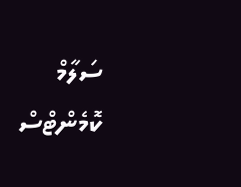ސަލާމް
ކޮމެންޓްސް